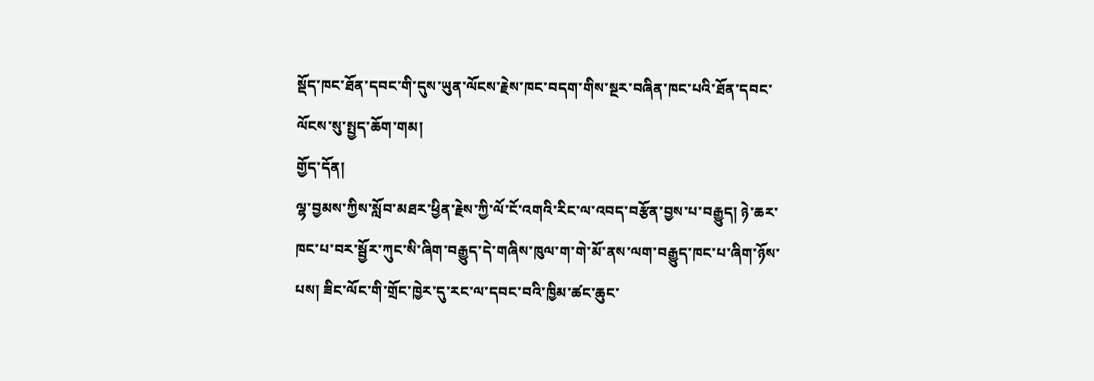སྡོད་ཁང་ཐོན་དབང་གི་དུས་ཡུན་ལོངས་རྗེས་ཁང་བདག་གིས་སྔར་བཞིན་ཁང་པའི་ཐོན་དབང་ལོངས་སུ་སྤྱད་ཆོག་གམ།
གྱོད་དོན།
ལྷ་བྱམས་ཀྱིས་སློབ་མཐར་ཕྱིན་རྗེས་ཀྱི་ལོ་ངོ་འགའི་རིང་ལ་འབད་བརྩོན་བྱས་པ་བརྒྱུད། ཉེ་ཆར་ཁང་པ་བར་སྦྱོར་ཀུང་སི་ཞིག་བརྒྱུད་དེ་གཞིས་ཁུལ་ག་གེ་མོ་ནས་ལག་བརྒྱུད་ཁང་པ་ཞིག་ཉོས་པས། ཟིང་ལོང་གི་གྲོང་ཁྱེར་དུ་རང་ལ་དབང་བའི་ཁྱིམ་ཚང་ཆུང་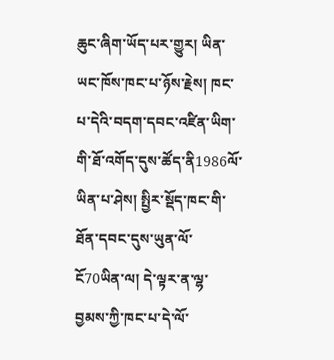ཆུང་ཞིག་ཡོད་པར་གྱུར། ཡིན་ཡང་ཁོས་ཁང་པ་ཉོས་རྗེས། ཁང་པ་དེའི་བདག་དབང་འཛིན་ཡིག་གི་ཐོ་འགོད་དུས་ཚོད་ནི1986ལོ་ཡིན་པ་ཤེས། སྤྱིར་སྡོད་ཁང་གི་ཐོན་དབང་དུས་ཡུན་ལོ་ངོ70ཡིན་ལ། དེ་ལྟར་ན་ལྷ་བྱམས་ཀྱི་ཁང་པ་དེ་ལོ་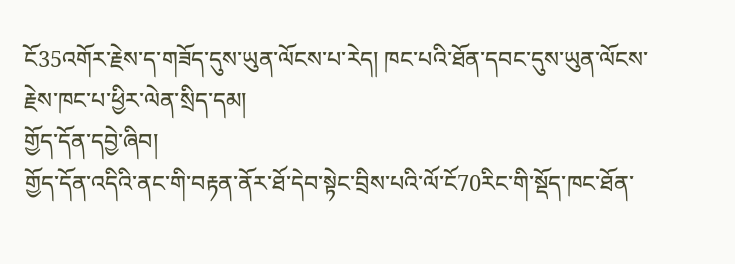ངོ35འགོར་རྗེས་ད་གཟོད་དུས་ཡུན་ལོངས་པ་རེད། ཁང་པའི་ཐོན་དབང་དུས་ཡུན་ལོངས་རྗེས་ཁང་པ་ཕྱིར་ལེན་སྲིད་དམ།
གྱོད་དོན་དབྱེ་ཞིབ།
གྱོད་དོན་འདིའི་ནང་གི་བརྟན་ནོར་ཐོ་དེབ་སྟེང་བྲིས་པའི་ལོ་ངོ70རིང་གི་སྡོད་ཁང་ཐོན་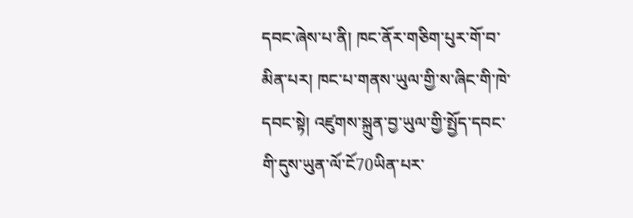དབང་ཞེས་པ་ནི། ཁང་ནོར་གཅིག་པུར་གོ་བ་མིན་པར། ཁང་པ་གནས་ཡུལ་གྱི་ས་ཞིང་གི་ཁེ་དབང་སྟེ། འཛུགས་སྐྲུན་བྱ་ཡུལ་གྱི་སྤྱོད་དབང་གི་དུས་ཡུན་ལོ་ངོ70ཡིན་པར་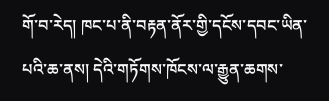གོ་བ་རེད། ཁང་པ་ནི་བརྟན་ནོར་གྱི་དངོས་དབང་ཡིན་པའི་ཆ་ནས། དེའི་གཏོགས་ཁོངས་ལ་རྒྱུན་ཆགས་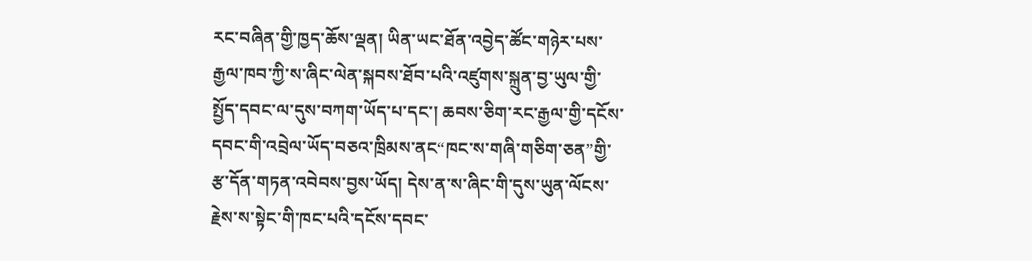རང་བཞིན་གྱི་ཁྱད་ཆོས་ལྡན། ཡིན་ཡང་ཐོན་འབྱེད་ཚོང་གཉེར་པས་རྒྱལ་ཁབ་ཀྱི་ས་ཞིང་ལེན་སྐབས་ཐོབ་པའི་འཛུགས་སྐྲུན་བྱ་ཡུལ་གྱི་སྤྱོད་དབང་ལ་དུས་བཀག་ཡོད་པ་དང་། ཆབས་ཅིག་རང་རྒྱལ་གྱི་དངོས་དབང་གི་འབྲེལ་ཡོད་བཅའ་ཁྲིམས་ནང“ཁང་ས་གཞི་གཅིག་ཅན”གྱི་རྩ་དོན་གཏན་འབེབས་བྱས་ཡོད། དེས་ན་ས་ཞིང་གི་དུས་ཡུན་ལོངས་རྗེས་ས་སྟེང་གི་ཁང་པའི་དངོས་དབང་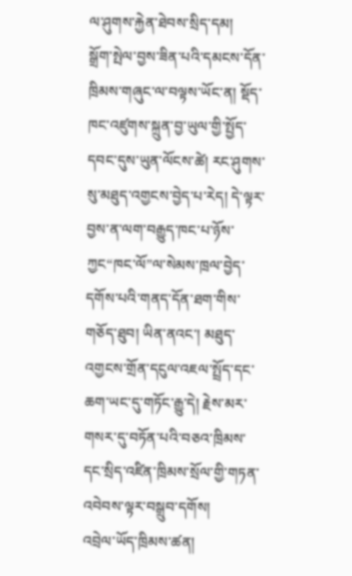ལ་ཤུགས་རྐྱེན་ཐེབས་སྲིད་དམ།
སྒྲོག་སྤེལ་བྱས་ཟིན་པའི་དམངས་དོན་ཁྲིམས་གཞུང་ལ་བལྟས་ཡོང་ན། སྡོད་ཁང་འཛུགས་སྐྲུན་བྱ་ཡུལ་གྱི་སྤྱོད་དབང་དུས་ཡུན་ལོངས་ཚེ། རང་ཤུགས་སུ་མཐུད་འགྱངས་བྱེད་པ་རེད། དེ་ལྟར་བྱས་ན་ལག་བརྒྱུད་ཁང་པ་ཉོས་ཀྱང“ཁང་ལོ”ལ་སེམས་ཁྲལ་བྱེད་དགོས་པའི་གནད་དོན་ཐག་གིས་གཅོད་ཐུབ། ཡིན་ནའང་། མཐུད་འགྱངས་གྲོན་དངུལ་འཇལ་སྤྲོད་དང་ཆག་ཡང་དུ་གཏོང་རྒྱུ་དེ། རྗེས་མར་གསར་དུ་བཏོན་པའི་བཅའ་ཁྲིམས་དང་སྲིད་འཛིན་ཁྲིམས་སྲོལ་གྱི་གཏན་འབེབས་ལྟར་བསྒྲུབ་དགོས།
འབྲེལ་ཡོད་ཁྲིམས་ཚན།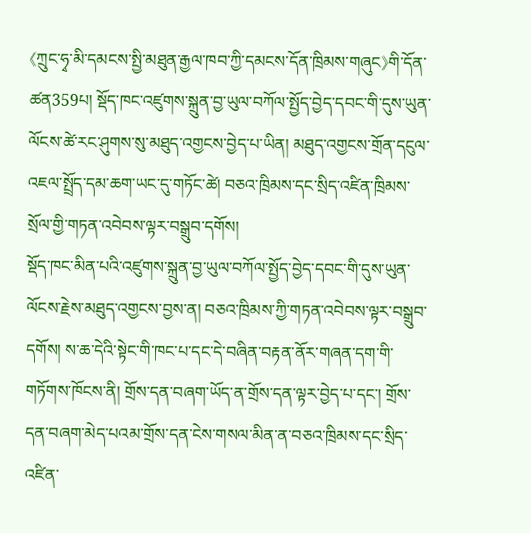《ཀྲུང་ཧྭ་མི་དམངས་སྤྱི་མཐུན་རྒྱལ་ཁབ་ཀྱི་དམངས་དོན་ཁྲིམས་གཞུང》གི་དོན་ཚན359པ། སྡོད་ཁང་འཛུགས་སྐྲུན་བྱ་ཡུལ་བཀོལ་སྤྱོད་བྱེད་དབང་གི་དུས་ཡུན་ལོངས་ཚེ་རང་ཤུགས་སུ་མཐུད་འགྱངས་བྱེད་པ་ཡིན། མཐུད་འགྱངས་གྲོན་དངུལ་འཇལ་སྤྲོད་དམ་ཆག་ཡང་དུ་གཏོང་ཚེ། བཅའ་ཁྲིམས་དང་སྲིད་འཛིན་ཁྲིམས་སྲོལ་གྱི་གཏན་འབེབས་ལྟར་བསྒྲུབ་དགོས།
སྡོད་ཁང་མིན་པའི་འཛུགས་སྐྲུན་བྱ་ཡུལ་བཀོལ་སྤྱོད་བྱེད་དབང་གི་དུས་ཡུན་ལོངས་རྗེས་མཐུད་འགྱངས་བྱས་ན། བཅའ་ཁྲིམས་ཀྱི་གཏན་འབེབས་ལྟར་བསྒྲུབ་དགོས། ས་ཆ་དེའི་སྟེང་གི་ཁང་པ་དང་དེ་བཞིན་བརྟན་ནོར་གཞན་དག་གི་གཏོགས་ཁོངས་ནི། གྲོས་དན་བཞག་ཡོད་ན་གྲོས་དན་ལྟར་བྱེད་པ་དང་། གྲོས་དན་བཞག་མེད་པའམ་གྲོས་དན་ངེས་གསལ་མིན་ན་བཅའ་ཁྲིམས་དང་སྲིད་འཛིན་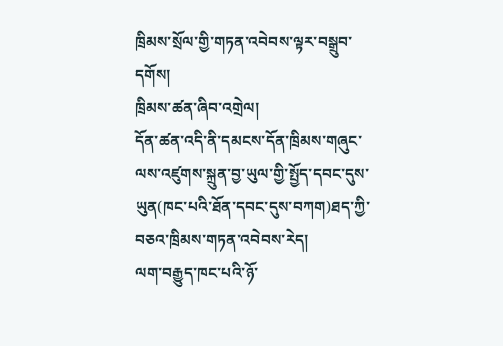ཁྲིམས་སྲོལ་གྱི་གཏན་འབེབས་ལྟར་བསྒྲུབ་དགོས།
ཁྲིམས་ཚན་ཞིབ་འགྲེལ།
དོན་ཚན་འདི་ནི་དམངས་དོན་ཁྲིམས་གཞུང་ལས་འཛུགས་སྐྲུན་བྱ་ཡུལ་གྱི་སྤྱོད་དབང་དུས་ཡུན(ཁང་པའི་ཐོན་དབང་དུས་བཀག)ཐད་ཀྱི་བཅའ་ཁྲིམས་གཏན་འབེབས་རེད།
ལག་བརྒྱུད་ཁང་པའི་ཉོ་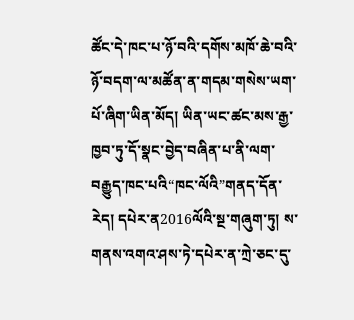ཚོང་དེ་ཁང་པ་ཉོ་བའི་དགོས་མཁོ་ཆེ་བའི་ཉོ་བདག་ལ་མཚོན་ན་གདམ་གསེས་ཡག་པོ་ཞིག་ཡིན་མོད། ཡིན་ཡང་ཚང་མས་རྒྱ་ཁྱབ་ཏུ་དོ་སྣང་བྱེད་བཞིན་པ་ནི་ལག་བརྒྱུད་ཁང་པའི“ཁང་ལོའི”གནད་དོན་རེད། དཔེར་ན2016ལོའི་སྔ་གཞུག་ཏུ། ས་གནས་འགའ་ཤས་ཏེ་དཔེར་ན་ཀྲེ་ཅང་དུ་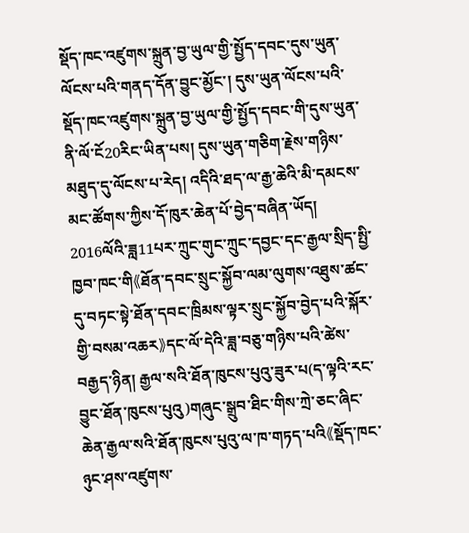སྡོད་ཁང་འཛུགས་སྐྲུན་བྱ་ཡུལ་གྱི་སྤྱོད་དབང་དུས་ཡུན་ལོངས་པའི་གནད་དོན་བྱུང་མྱོང་། དུས་ཡུན་ལོངས་པའི་སྡོད་ཁང་འཛུགས་སྐྲུན་བྱ་ཡུལ་གྱི་སྤྱོད་དབང་གི་དུས་ཡུན་ནི་ལོ་ངོ20རིང་ཡིན་པས། དུས་ཡུན་གཅིག་རྗེས་གཉིས་མཐུད་དུ་ལོངས་པ་རེད། འདིའི་ཐད་ལ་རྒྱ་ཆེའི་མི་དམངས་མང་ཚོགས་ཀྱིས་དོ་ཁུར་ཆེན་པོ་བྱེད་བཞིན་ཡོད།
2016ལོའི་ཟླ11པར་ཀྲུང་གུང་ཀྲུང་དབྱང་དང་རྒྱལ་སྲིད་སྤྱི་ཁྱབ་ཁང་གི《ཐོན་དབང་སྲུང་སྐྱོབ་ལམ་ལུགས་འཐུས་ཚང་དུ་བཏང་སྟེ་ཐོན་དབང་ཁྲིམས་ལྟར་སྲུང་སྐྱོབ་བྱེད་པའི་སྐོར་གྱི་བསམ་འཆར》དང་ལོ་དེའི་ཟླ་བཅུ་གཉིས་པའི་ཚེས་བརྒྱད་ཉིན། རྒྱལ་སའི་ཐོན་ཁུངས་པུའུ་ཟུར་པ(ད་ལྟའི་རང་བྱུང་ཐོན་ཁུངས་པུའུ)གཞུང་སྒྲུབ་ཐིང་གིས་ཀྲེ་ཅང་ཞིང་ཆེན་རྒྱལ་སའི་ཐོན་ཁུངས་པུའུ་ལ་ཁ་གཏད་པའི《སྡོད་ཁང་ཉུང་ཤས་འཛུགས་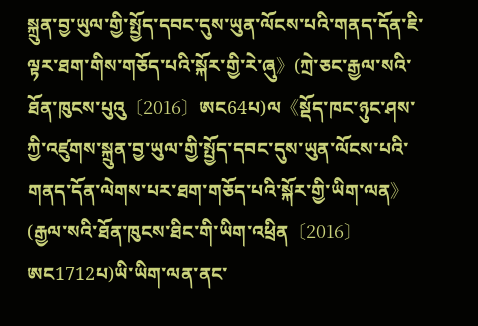སྐྲུན་བྱ་ཡུལ་གྱི་སྤྱོད་དབང་དུས་ཡུན་ལོངས་པའི་གནད་དོན་ཇི་ལྟར་ཐག་གིས་གཅོད་པའི་སྐོར་གྱི་རེ་ཞུ》(ཀྲེ་ཅང་རྒྱལ་སའི་ཐོན་ཁུངས་པུའུ〔2016〕ཨང64པ)ལ《སྡོད་ཁང་ཉུང་ཤས་ཀྱི་འཛུགས་སྐྲུན་བྱ་ཡུལ་གྱི་སྤྱོད་དབང་དུས་ཡུན་ལོངས་པའི་གནད་དོན་ལེགས་པར་ཐག་གཅོད་པའི་སྐོར་གྱི་ཡིག་ལན》(རྒྱལ་སའི་ཐོན་ཁུངས་ཐིང་གི་ཡིག་འཕྲིན〔2016〕ཨང1712པ)ཡི་ཡིག་ལན་ནང་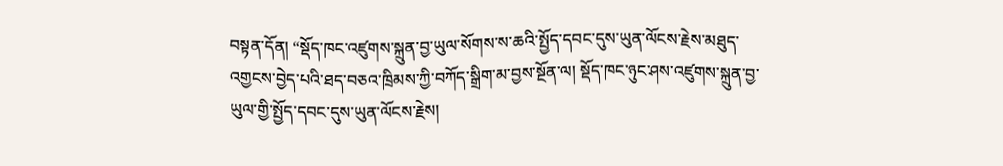བསྟན་དོན། “སྡོད་ཁང་འཛུགས་སྐྲུན་བྱ་ཡུལ་སོགས་ས་ཆའི་སྤྱོད་དབང་དུས་ཡུན་ལོངས་རྗེས་མཐུད་འགྱངས་བྱེད་པའི་ཐད་བཅའ་ཁྲིམས་ཀྱི་བཀོད་སྒྲིག་མ་བྱས་སྔོན་ལ། སྡོད་ཁང་ཉུང་ཤས་འཛུགས་སྐྲུན་བྱ་ཡུལ་གྱི་སྤྱོད་དབང་དུས་ཡུན་ལོངས་རྗེས།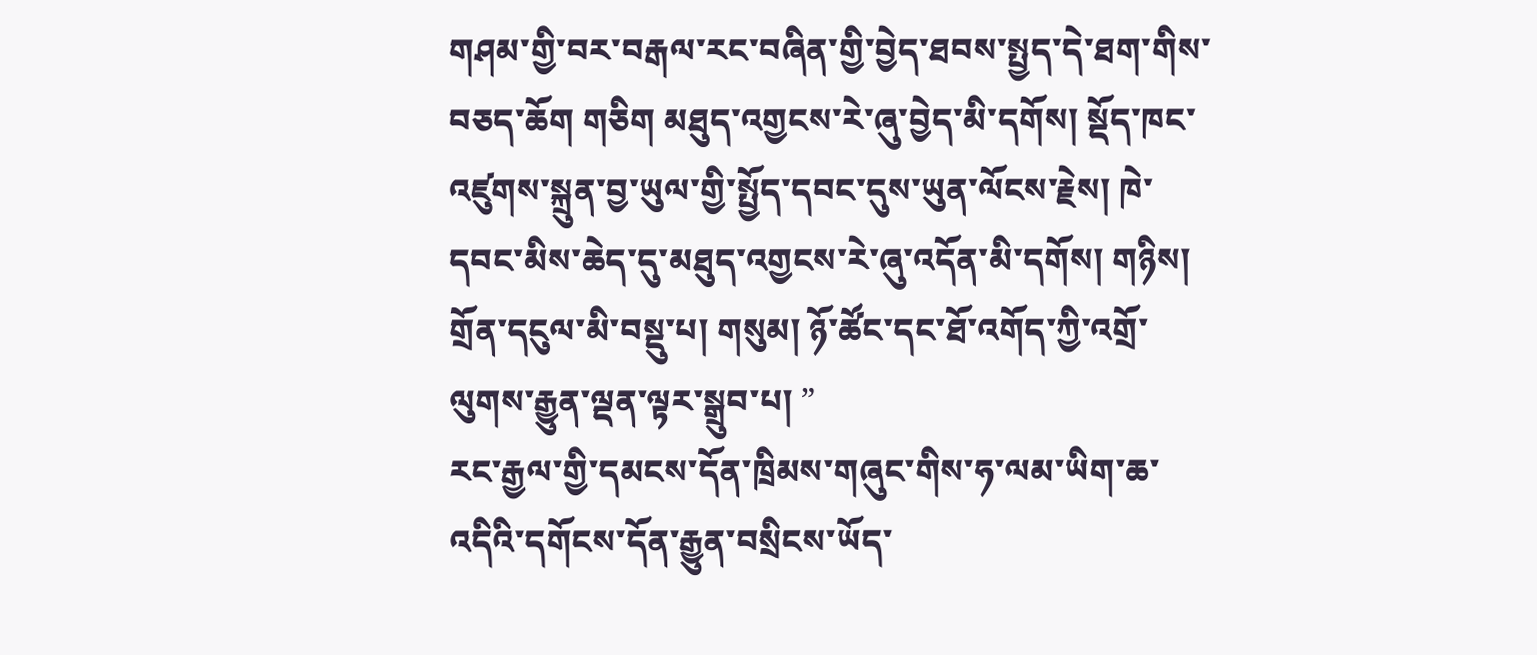གཤམ་གྱི་བར་བརྒལ་རང་བཞིན་གྱི་བྱེད་ཐབས་སྤྱད་དེ་ཐག་གིས་བཅད་ཆོག གཅིག མཐུད་འགྱངས་རེ་ཞུ་བྱེད་མི་དགོས། སྡོད་ཁང་འཛུགས་སྐྲུན་བྱ་ཡུལ་གྱི་སྤྱོད་དབང་དུས་ཡུན་ལོངས་རྗེས། ཁེ་དབང་མིས་ཆེད་དུ་མཐུད་འགྱངས་རེ་ཞུ་འདོན་མི་དགོས། གཉིས། གྲོན་དངུལ་མི་བསྡུ་པ། གསུམ། ཉོ་ཚོང་དང་ཐོ་འགོད་ཀྱི་འགྲོ་ལུགས་རྒྱུན་ལྡན་ལྟར་སྒྲུབ་པ། ”
རང་རྒྱལ་གྱི་དམངས་དོན་ཁྲིམས་གཞུང་གིས་ཧ་ལམ་ཡིག་ཆ་འདིའི་དགོངས་དོན་རྒྱུན་བསྲིངས་ཡོད་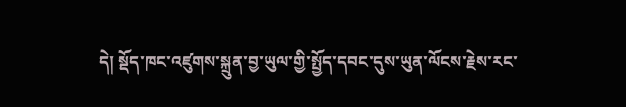དེ། སྡོད་ཁང་འཛུགས་སྐྲུན་བྱ་ཡུལ་གྱི་སྤྱོད་དབང་དུས་ཡུན་ལོངས་རྗེས་རང་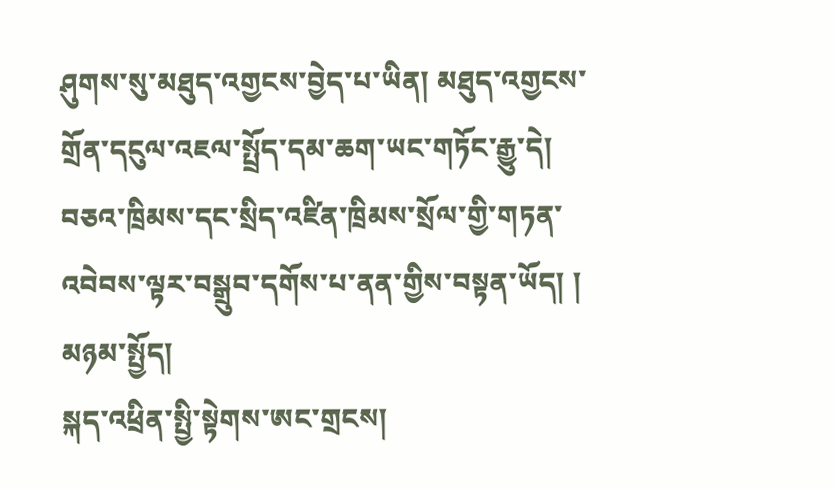ཤུགས་སུ་མཐུད་འགྱངས་བྱེད་པ་ཡིན། མཐུད་འགྱངས་གྲོན་དངུལ་འཇལ་སྤྲོད་དམ་ཆག་ཡང་གཏོང་རྒྱུ་དེ། བཅའ་ཁྲིམས་དང་སྲིད་འཛིན་ཁྲིམས་སྲོལ་གྱི་གཏན་འབེབས་ལྟར་བསྒྲུབ་དགོས་པ་ནན་གྱིས་བསྟན་ཡོད། །
མཉམ་སྤྱོད།
སྐད་འཕྲིན་སྤྱི་སྟེགས་ཨང་གྲངས།